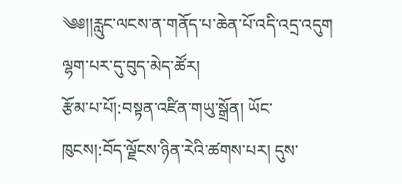༄༅།།རླུང་ལངས་ན་གནོད་པ་ཆེན་པོ་འདི་འདྲ་འདུག ལྷག་པར་དུ་བུད་མེད་ཚོར།
རྩོམ་པ་པོ།:བསྟན་འཛིན་གཡུ་སྒྲོན། ཡོང་ཁུངས།:བོད་ལྗོངས་ཉིན་རེའི་ཚགས་པར། དུས་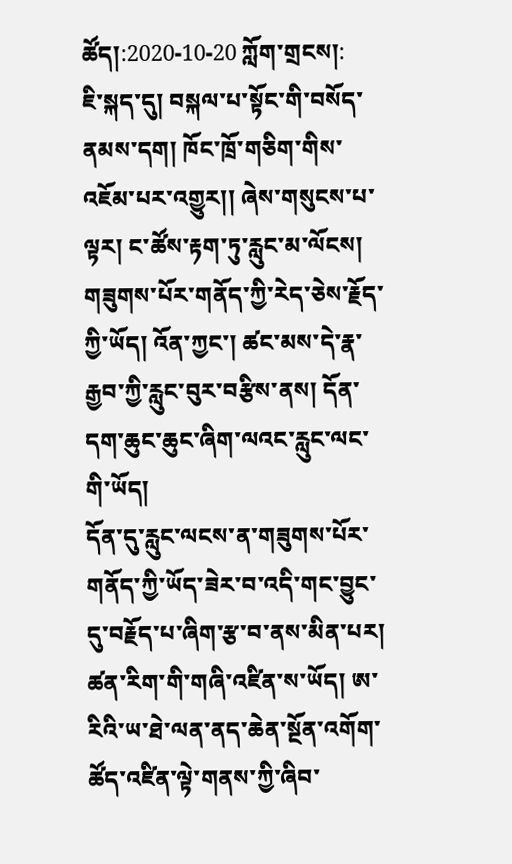ཚོད།:2020-10-20 ཀློག་གྲངས།:
ཇི་སྐད་དུ། བསྐལ་པ་སྟོང་གི་བསོད་ནམས་དག། ཁོང་ཁྲོ་གཅིག་གིས་འཇོམ་པར་འགྱུར།། ཞེས་གསུངས་པ་ལྟར། ང་ཚོས་རྟག་ཏུ་རླུང་མ་ལོངས། གཟུགས་པོར་གནོད་ཀྱི་རེད་ཅེས་རྗོད་ཀྱི་ཡོད། འོན་ཀྱང་། ཚང་མས་དེ་རྣ་རྒྱབ་ཀྱི་རླུང་བུར་བརྩིས་ནས། དོན་དག་ཆུང་ཆུང་ཞིག་ལའང་རླུང་ལང་གི་ཡོད།
དོན་དུ་རླུང་ལངས་ན་གཟུགས་པོར་གནོད་ཀྱི་ཡོད་ཟེར་བ་འདི་གང་བྱུང་དུ་བརྗོད་པ་ཞིག་རྩ་བ་ནས་མིན་པར། ཚན་རིག་གི་གཞི་འཛིན་ས་ཡོད། ཨ་རིའི་ཡ་ཐེ་ལན་ནད་ཆེན་སྔོན་འགོག་ཚོད་འཛིན་ལྟེ་གནས་ཀྱི་ཞིབ་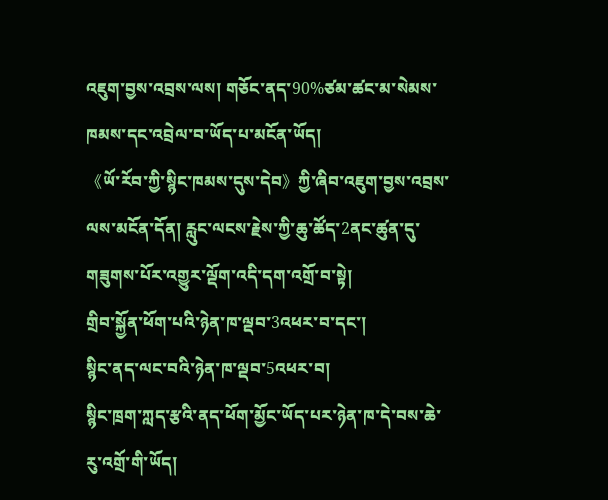འཇུག་བྱས་འབྲས་ལས། གཅོང་ནད་90%ཙམ་ཚང་མ་སེམས་ཁམས་དང་འབྲེལ་བ་ཡོད་པ་མངོན་ཡོད།
《ཡོ་རོབ་ཀྱི་སྙིང་ཁམས་དུས་དེབ》ཀྱི་ཞིབ་འཇུག་བྱས་འབྲས་ལས་མངོན་དོན། རླུང་ལངས་རྗེས་ཀྱི་ཆུ་ཚོད་2ནང་ཚུན་དུ་གཟུགས་པོར་འགྱུར་ལྡོག་འདི་དག་འགྲོ་བ་སྟེ།
གྲིབ་སྐྱོན་ཕོག་པའི་ཉེན་ཁ་ལྡབ་3འཕར་བ་དང་།
སྙིང་ནད་ལང་བའི་ཉེན་ཁ་ལྡབ་5འཕར་བ།
སྙིང་ཁྲག་ཀླད་རྩའི་ནད་ཕོག་མྱོང་ཡོད་པར་ཉེན་ཁ་དེ་བས་ཆེ་རུ་འགྲོ་གི་ཡོད།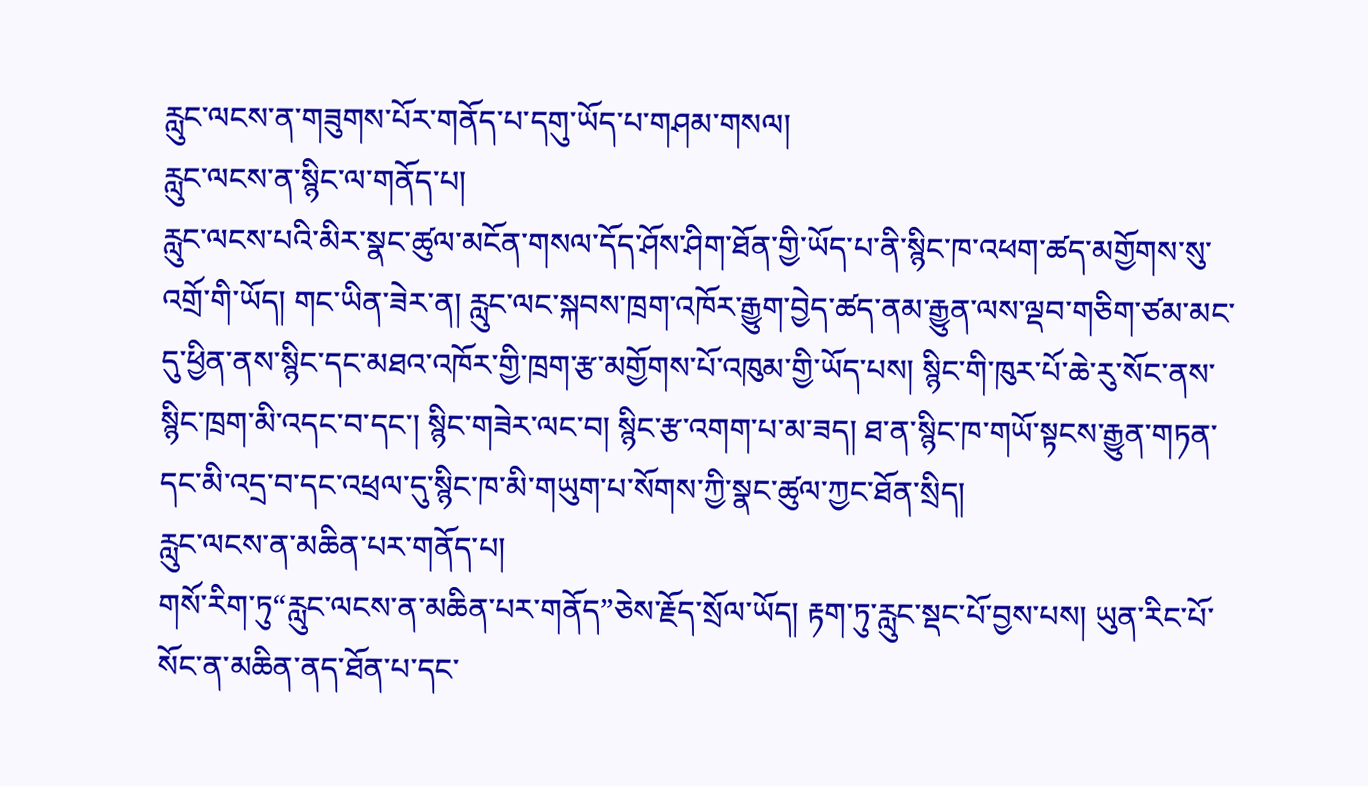རླུང་ལངས་ན་གཟུགས་པོར་གནོད་པ་དགུ་ཡོད་པ་གཤམ་གསལ།
རླུང་ལངས་ན་སྙིང་ལ་གནོད་པ།
རླུང་ལངས་པའི་མིར་སྣང་ཚུལ་མངོན་གསལ་དོད་ཤོས་ཤིག་ཐོན་གྱི་ཡོད་པ་ནི་སྙིང་ཁ་འཕག་ཚད་མགྱོགས་སུ་འགྲོ་གི་ཡོད། གང་ཡིན་ཟེར་ན། རླུང་ལང་སྐབས་ཁྲག་འཁོར་རྒྱུག་བྱེད་ཚད་ནམ་རྒྱུན་ལས་ལྡབ་གཅིག་ཙམ་མང་དུ་ཕྱིན་ནས་སྙིང་དང་མཐའ་འཁོར་གྱི་ཁྲག་རྩ་མགྱོགས་པོ་འཁུམ་གྱི་ཡོད་པས། སྙིང་གི་ཁུར་པོ་ཆེ་རུ་སོང་ནས་སྙིང་ཁྲག་མི་འདང་བ་དང་། སྙིང་གཟེར་ལང་བ། སྙིང་རྩ་འགག་པ་མ་ཟད། ཐ་ན་སྙིང་ཁ་གཡོ་སྟངས་རྒྱུན་གཏན་དང་མི་འདྲ་བ་དང་འཕྲལ་དུ་སྙིང་ཁ་མི་གཡུག་པ་སོགས་ཀྱི་སྣང་ཚུལ་ཀྱང་ཐོན་སྲིད།
རླུང་ལངས་ན་མཆིན་པར་གནོད་པ།
གསོ་རིག་ཏུ“རླུང་ལངས་ན་མཆིན་པར་གནོད”ཅེས་རྗོད་སྲོལ་ཡོད། རྟག་ཏུ་རླུང་སྡང་པོ་བྱས་པས། ཡུན་རིང་པོ་སོང་ན་མཆིན་ནད་ཐོན་པ་དང་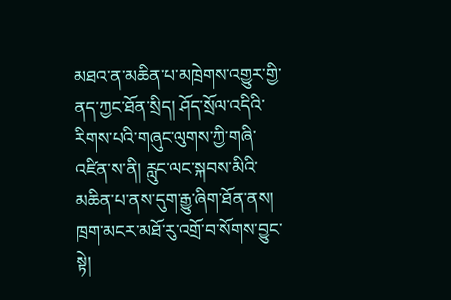མཐའ་ན་མཆིན་པ་མཁྲེགས་འགྱུར་གྱི་ནད་ཀྱང་ཐོན་སྲིད། ཤོད་སྲོལ་འདིའི་རིགས་པའི་གཞུང་ལུགས་ཀྱི་གཞི་འཛིན་ས་ནི། རླུང་ལང་སྐབས་མིའི་མཆིན་པ་ནས་དུག་རྒྱུ་ཞིག་ཐོན་ནས། ཁྲག་མངར་མཐོ་རུ་འགྲོ་བ་སོགས་བྱུང་སྟེ།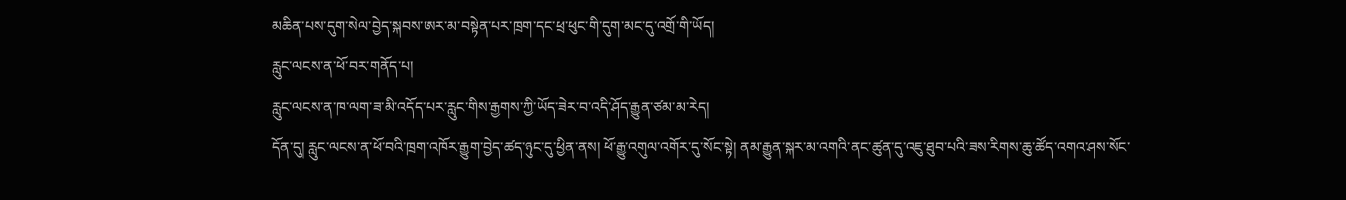མཆིན་པས་དུག་སེལ་བྱེད་སྐབས་ཨར་མ་བསྟེན་པར་ཁྲག་དང་ཕྲ་ཕུང་གི་དུག་མང་དུ་འགྲོ་གི་ཡོད།
རླུང་ལངས་ན་ཕོ་བར་གནོད་པ།
རླུང་ལངས་ན་ཁ་ལག་ཟ་མི་འདོད་པར་རླུང་གིས་རྒྱགས་ཀྱི་ཡོད་ཟེར་བ་འདི་ཤོད་རྒྱུན་ཙམ་མ་རེད།
དོན་དུ། རླུང་ལངས་ན་ཕོ་བའི་ཁྲག་འཁོར་རྒྱུག་བྱེད་ཚད་ཉུང་དུ་ཕྱིན་ནས། ཕོ་རྒྱུ་འགུལ་འགོར་དུ་སོང་སྟེ། ནམ་རྒྱུན་སྐར་མ་འགའི་ནང་ཚུན་དུ་འཇུ་ཐུབ་པའི་ཟས་རིགས་ཆུ་ཚོད་འགའ་ཤས་སོང་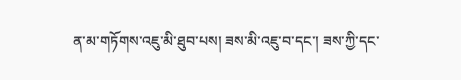ན་མ་གཏོགས་འཇུ་མི་ཐུབ་པས། ཟས་མི་འཇུ་བ་དང་། ཟས་ཀྱི་དང་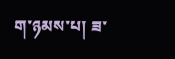ག་ཉམས་པ། ཟ་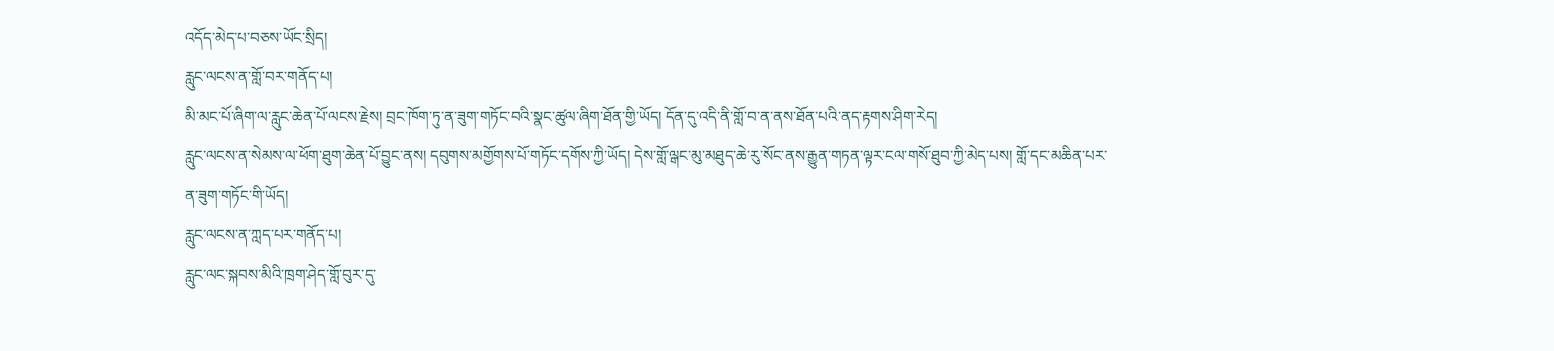འདོད་མེད་པ་བཅས་ཡོང་སྲིད།
རླུང་ལངས་ན་གློ་བར་གནོད་པ།
མི་མང་པོ་ཞིག་ལ་རླུང་ཆེན་པོ་ལངས་རྗེས། བྲང་ཁོག་ཏུ་ན་ཟུག་གཏོང་བའི་སྣང་ཚུལ་ཞིག་ཐོན་གྱི་ཡོད། དོན་དུ་འདི་ནི་གློ་བ་ན་ནས་ཐོན་པའི་ནད་རྟགས་ཤིག་རེད།
རླུང་ལངས་ན་སེམས་ལ་ཕོག་ཐུག་ཆེན་པོ་བྱུང་ནས། དབུགས་མགྱོགས་པོ་གཏོང་དགོས་ཀྱི་ཡོད། དེས་གློ་ལྒང་མུ་མཐུད་ཆེ་རུ་སོང་ནས་རྒྱུན་གཏན་ལྟར་ངལ་གསོ་ཐུབ་ཀྱི་མེད་པས། གློ་དང་མཆིན་པར་ན་ཟུག་གཏོང་གི་ཡོད།
རླུང་ལངས་ན་ཀླད་པར་གནོད་པ།
རླུང་ལང་སྐབས་མིའི་ཁྲག་ཤེད་གློ་བུར་དུ་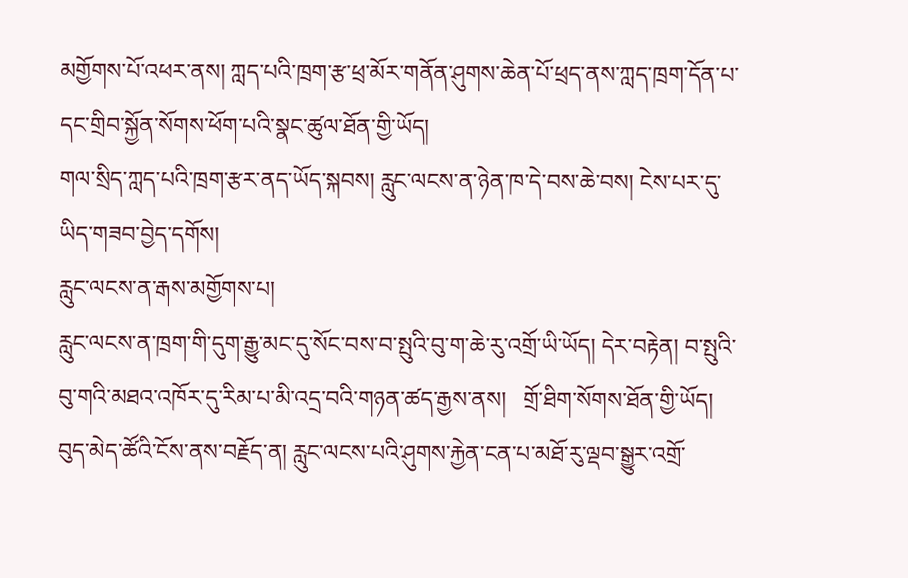མགྱོགས་པོ་འཕར་ནས། ཀླད་པའི་ཁྲག་རྩ་ཕྲ་མོར་གནོན་ཤུགས་ཆེན་པོ་ཕྲད་ནས་ཀླད་ཁྲག་དོན་པ་དང་གྲིབ་སྐྱོན་སོགས་ཕོག་པའི་སྣང་ཚུལ་ཐོན་གྱི་ཡོད།
གལ་སྲིད་ཀླད་པའི་ཁྲག་རྩར་ནད་ཡོད་སྐབས། རླུང་ལངས་ན་ཉེན་ཁ་དེ་བས་ཆེ་བས། ངེས་པར་དུ་ཡིད་གཟབ་བྱེད་དགོས།
རླུང་ལངས་ན་རྒས་མགྱོགས་པ།
རླུང་ལངས་ན་ཁྲག་གི་དུག་རྒྱུ་མང་དུ་སོང་བས་བ་སྤུའི་བུ་ག་ཆེ་རུ་འགྲོ་ཡི་ཡོད། དེར་བརྟེན། བ་སྤུའི་བུ་གའི་མཐའ་འཁོར་དུ་རིམ་པ་མི་འདྲ་བའི་གཉན་ཚད་རྒྱས་ནས།   གྲོ་ཐིག་སོགས་ཐོན་གྱི་ཡོད།
བུད་མེད་ཚོའི་ངོས་ནས་བརྗོད་ན། རླུང་ལངས་པའི་ཤུགས་རྐྱེན་ངན་པ་མཐོ་རུ་ལྡབ་སྒྱུར་འགྲོ་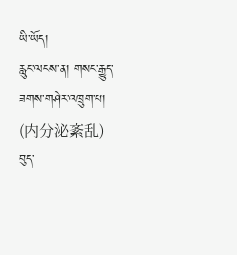ཡི་ཡོད།
རླུང་ལངས་ན། གསང་རྒྱུད་ཟགས་གཤེར་འཁྲུག་པ། (内分泌紊乱)
བུད་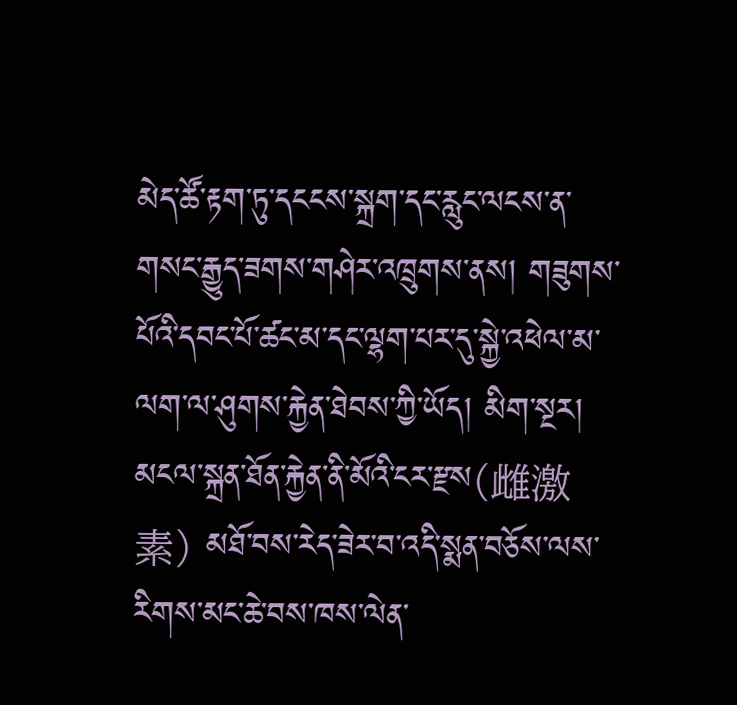མེད་ཚོ་རྟག་ཏུ་དངངས་སྐྲག་དང་རླུང་ལངས་ན་གསང་རྒྱུད་ཟགས་གཤེར་འཁྲུགས་ནས། གཟུགས་པོའི་དབང་པོ་ཚང་མ་དང་ལྷག་པར་དུ་སྐྱེ་འཕེལ་མ་ལག་ལ་ཤུགས་རྐྱེན་ཐེབས་ཀྱི་ཡོད། མིག་སྔར། མངལ་སྐྲན་ཐོན་རྐྱེན་ནི་མོའི་ངར་རྫས(雌激素) མཐོ་བས་རེད་ཟེར་བ་འདི་སྨན་བཅོས་ལས་རིགས་མང་ཆེ་བས་ཁས་ལེན་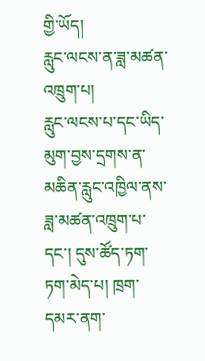གྱི་ཡོད།
རླུང་ལངས་ན་ཟླ་མཚན་འཁྲུག་པ།
རླུང་ལངས་པ་དང་ཡིད་མུག་བྱས་དྲགས་ན་མཆིན་རླུང་འཁྱིལ་ནས་ཟླ་མཚན་འཁྲུག་པ་དང་། དུས་ཚོད་ཏག་ཏག་མེད་པ། ཁྲག་དམར་ནག་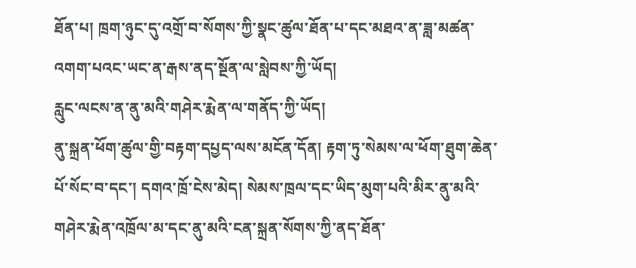ཐོན་པ། ཁྲག་ཉུང་དུ་འགྲོ་བ་སོགས་ཀྱི་སྣང་ཚུལ་ཐོན་པ་དང་མཐའ་ན་ཟླ་མཚན་འགག་པའང་ཡང་ན་རྒས་ནད་སྔོན་ལ་སླེབས་ཀྱི་ཡོད།
རླུང་ལངས་ན་ནུ་མའི་གཤེར་རྨེན་ལ་གནོད་ཀྱི་ཡོད།
ནུ་སྐྲན་ཕོག་ཚུལ་གྱི་བརྟག་དཔྱད་ལས་མངོན་དོན། རྟག་ཏུ་སེམས་ལ་ཕོག་ཐུག་ཆེན་པོ་སོང་བ་དང་། དགའ་ཁྲོ་ངེས་མེད། སེམས་ཁྲལ་དང་ཡིད་མུག་པའི་མིར་ནུ་མའི་གཤེར་རྨེན་འཁྲོལ་མ་དང་ནུ་མའི་ངན་སྐྲན་སོགས་ཀྱི་ནད་ཐོན་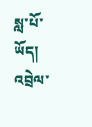སླ་པོ་ཡོད།
འབྲེལ་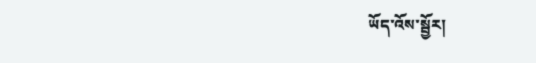ཡོད་འོས་སྦྱོར།